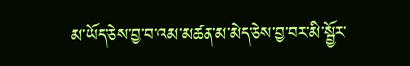མ་ཡོད་ཅེས་བྱ་བ་འམ་མཚན་མ་མེད་ཅེས་བྱ་བར་མི་སྦྱོར་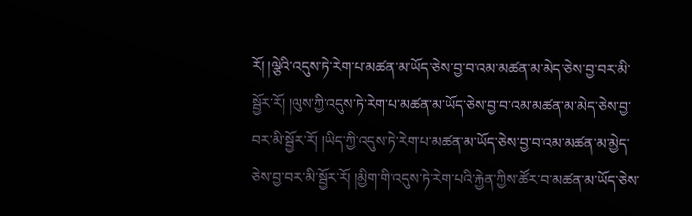རོ། །ལྕེའི་འདུས་ཏེ་རེག་པ་མཚན་མ་ཡོད་ཅེས་བྱ་བ་འམ་མཚན་མ་མེད་ཅེས་བྱ་བར་མི་སྦྱོར་རོ། །ལུས་ཀྱི་འདུས་ཏེ་རེག་པ་མཚན་མ་ཡོད་ཅེས་བྱ་བ་འམ་མཚན་མ་མེད་ཅེས་བྱ་བར་མི་སྦྱོར་རོ། །ཡིད་ཀྱི་འདུས་ཏེ་རེག་པ་མཚན་མ་ཡོད་ཅེས་བྱ་བ་འམ་མཚན་མ་མྱེད་ཅེས་བྱ་བར་མི་སྦྱོར་རོ། །མྱིག་གི་འདུས་ཏེ་རེག་པའི་རྐྱེན་ཀྱིས་ཚོར་བ་མཚན་མ་ཡོད་ཅེས་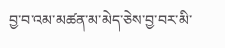བྱ་བ་འམ་མཚན་མ་མེད་ཅེས་བྱ་བར་མི་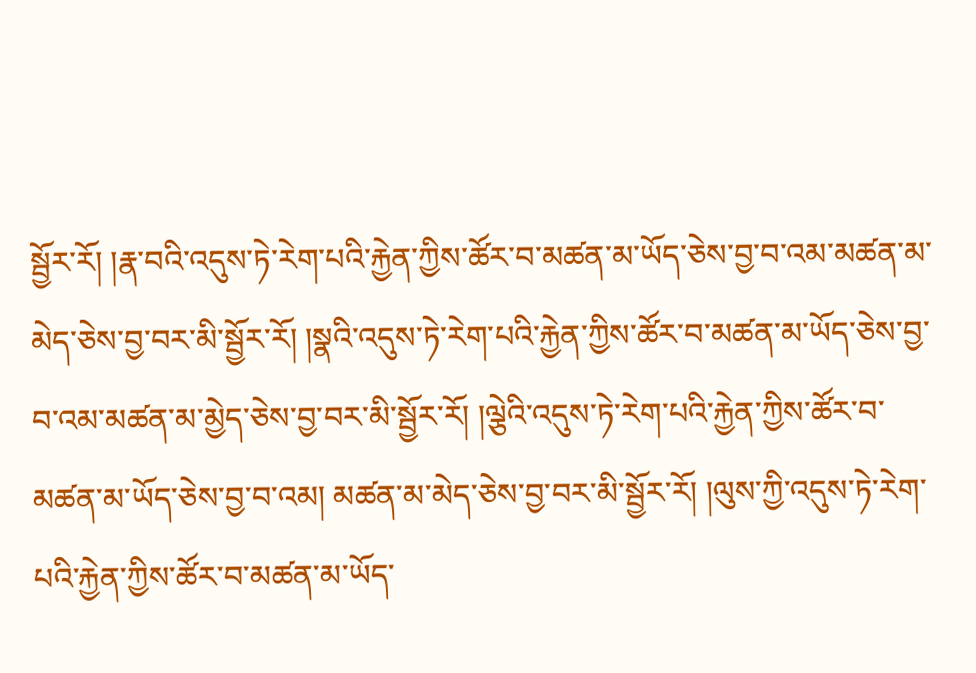སྦྱོར་རོ། །རྣ་བའི་འདུས་ཏེ་རེག་པའི་རྐྱེན་ཀྱིས་ཚོར་བ་མཚན་མ་ཡོད་ཅེས་བྱ་བ་འམ་མཚན་མ་མེད་ཅེས་བྱ་བར་མི་སྦྱོར་རོ། །སྣའི་འདུས་ཏེ་རེག་པའི་རྐྱེན་ཀྱིས་ཚོར་བ་མཚན་མ་ཡོད་ཅེས་བྱ་བ་འམ་མཚན་མ་མྱེད་ཅེས་བྱ་བར་མི་སྦྱོར་རོ། །ལྕེའི་འདུས་ཏེ་རེག་པའི་རྐྱེན་ཀྱིས་ཚོར་བ་མཚན་མ་ཡོད་ཅེས་བྱ་བ་འམ། མཚན་མ་མེད་ཅེས་བྱ་བར་མི་སྦྱོར་རོ། །ལུས་ཀྱི་འདུས་ཏེ་རེག་པའི་རྐྱེན་ཀྱིས་ཚོར་བ་མཚན་མ་ཡོད་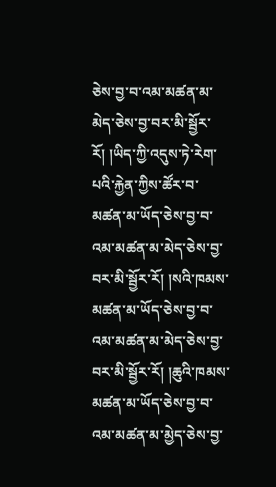ཅེས་བྱ་བ་འམ་མཚན་མ་མེད་ཅེས་བྱ་བར་མི་སྦྱོར་རོ། །ཡིད་ཀྱི་འདུས་ཏེ་རེག་པའི་རྐྱེན་ཀྱིས་ཚོར་བ་མཚན་མ་ཡོད་ཅེས་བྱ་བ་འམ་མཚན་མ་མེད་ཅེས་བྱ་བར་མི་སྦྱོར་རོ། །སའི་ཁམས་མཚན་མ་ཡོད་ཅེས་བྱ་བ་འམ་མཚན་མ་མེད་ཅེས་བྱ་བར་མི་སྦྱོར་རོ། །ཆུའི་ཁམས་མཚན་མ་ཡོད་ཅེས་བྱ་བ་འམ་མཚན་མ་མྱེད་ཅེས་བྱ་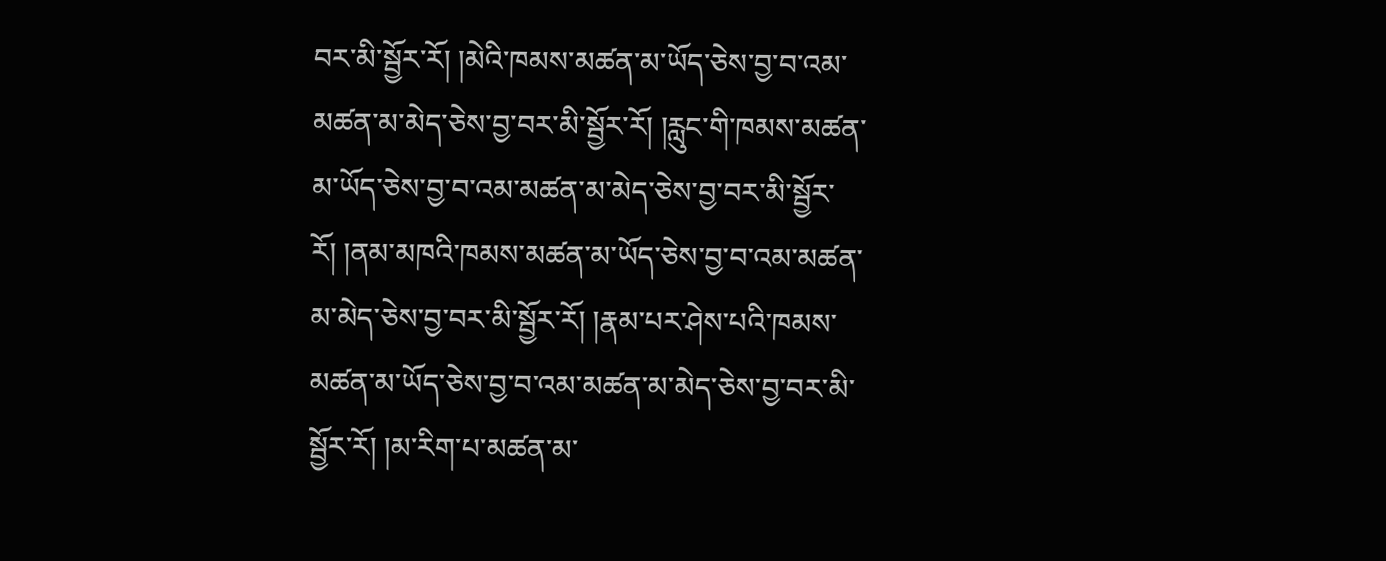བར་མི་སྦྱོར་རོ། །མེའི་ཁམས་མཚན་མ་ཡོད་ཅེས་བྱ་བ་འམ་མཚན་མ་མེད་ཅེས་བྱ་བར་མི་སྦྱོར་རོ། །རླུང་གི་ཁམས་མཚན་མ་ཡོད་ཅེས་བྱ་བ་འམ་མཚན་མ་མེད་ཅེས་བྱ་བར་མི་སྦྱོར་རོ། །ནམ་མཁའི་ཁམས་མཚན་མ་ཡོད་ཅེས་བྱ་བ་འམ་མཚན་མ་མེད་ཅེས་བྱ་བར་མི་སྦྱོར་རོ། །རྣམ་པར་ཤེས་པའི་ཁམས་མཚན་མ་ཡོད་ཅེས་བྱ་བ་འམ་མཚན་མ་མེད་ཅེས་བྱ་བར་མི་སྦྱོར་རོ། །མ་རིག་པ་མཚན་མ་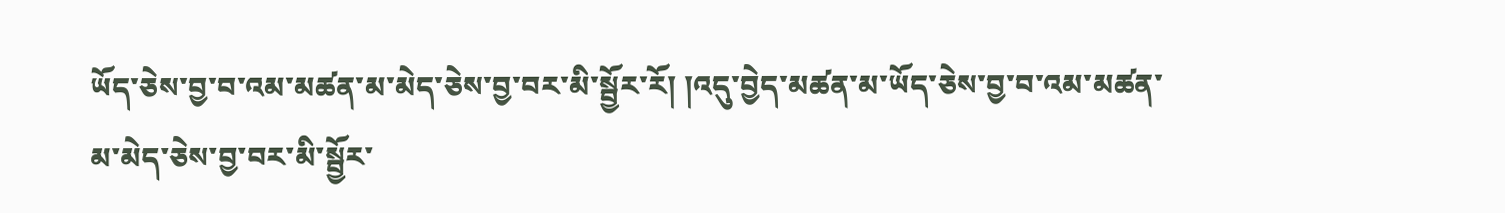ཡོད་ཅེས་བྱ་བ་འམ་མཚན་མ་མེད་ཅེས་བྱ་བར་མི་སྦྱོར་རོ། །འདུ་བྱེད་མཚན་མ་ཡོད་ཅེས་བྱ་བ་འམ་མཚན་མ་མེད་ཅེས་བྱ་བར་མི་སྦྱོར་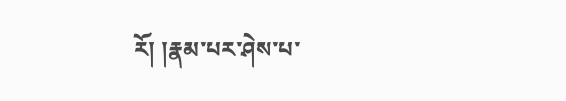རོ། །རྣམ་པར་ཤེས་པ་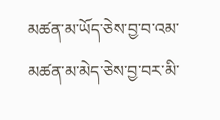མཚན་མ་ཡོད་ཅེས་བྱ་བ་འམ་མཚན་མ་མེད་ཅེས་བྱ་བར་མི་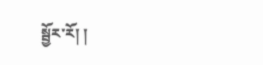སྦྱོར་རོ། །